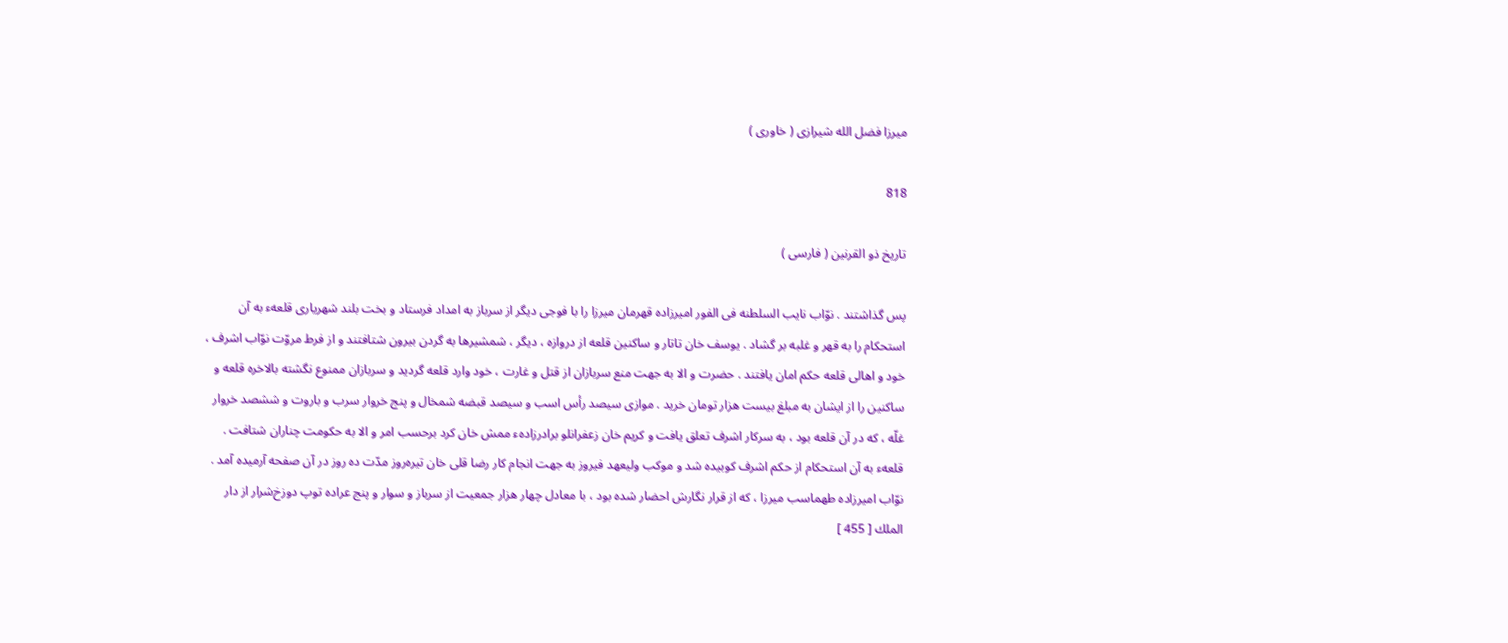ميرزا فضل الله شيرازى ( خاورى )

818

تاريخ ذو القرنين ( فارسى )

پس گذاشتند . نوّاب نايب السلطنه فى الفور اميرزاده قهرمان ميرزا را با فوجى ديگر از سرباز به امداد فرستاد و بخت بلند شهريارى قلعهء به آن استحكام را به قهر و غلبه بر گشاد . يوسف خان تاتار و ساكنين قلعه از دروازه ، ديگر ، شمشيرها به گردن بيرون شتافتند و از فرط مروّت نوّاب اشرف ، خود و اهالى قلعه حكم امان يافتند . حضرت و الا به جهت منع سربازان از قتل و غارت ، خود وارد قلعه گرديد و سربازان ممنوع نگشته بالاخره قلعه و ساكنين را از ايشان به مبلغ بيست هزار تومان خريد . موازى سيصد رأس اسب و سيصد قبضه شمخال و پنج خروار سرب و باروت و ششصد خروار غلّه ، كه در آن قلعه بود ، به سركار اشرف تعلق يافت و كريم خان زعفرانلو برادرزادهء ممش خان كرد برحسب امر و الا به حكومت چناران شتافت . قلعهء به آن استحكام از حكم اشرف كوبيده شد و موكب وليعهد فيروز به جهت انجام كار رضا قلى خان تيره‌روز مدّت ده روز در آن صفحه آرميده آمد . نوّاب اميرزاده طهماسب ميرزا ، كه از قرار نگارش احضار شده بود ، با معادل چهار هزار جمعيت از سرباز و سوار و پنج عراده توپ دوزخ‌شرار از دار الملك [ 455 ]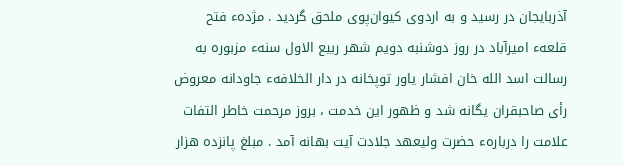آذربايجان در رسيد و به اردوى كيوان‌پوى ملحق گرديد . مژدهء فتح قلعهء اميرآباد در روز دوشنبه دويم شهر ربيع الاول سنهء مزبوره به رسالت اسد الله خان افشار ياور توپخانه در دار الخلافهء جاودانه معروض رأى صاحبقران يگانه شد و ظهور اين خدمت ، بروز مرحمت خاطر التفات علامت را دربارهء حضرت وليعهد جلادت آيت بهانه آمد . مبلغ پانزده هزار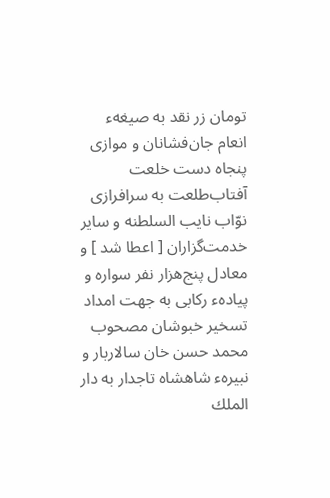تومان زر نقد به صيغهء انعام جان‌فشانان و موازى پنجاه دست خلعت آفتاب‌طلعت به سرافرازى نوّاب نايب السلطنه و ساير خدمت‌گزاران [ اعطا شد ] و معادل پنج‌هزار نفر سواره و پيادهء ركابى به جهت امداد تسخير خبوشان مصحوب محمد حسن خان سالاربار و نبيرهء شاهشاه تاجدار به دار الملك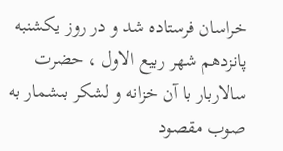خراسان فرستاده شد و در روز يكشنبه پانزدهم شهر ربيع الاول ، حضرت سالاربار با آن خزانه و لشكر بىشمار به صوب مقصود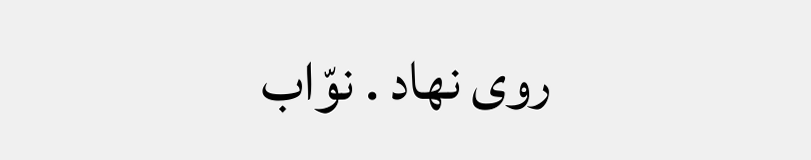روى نهاد . نوّاب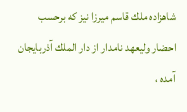شاهزاده ملك قاسم ميرزا نيز كه برحسب احضار وليعهد نامدار از دار الملك آذربايجان آمده ،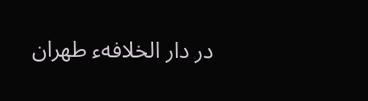در دار الخلافهء طهران